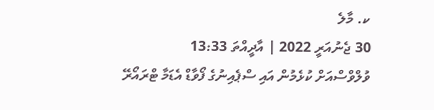ކ. މާލެ
30 ޖެނުއަރީ 2022 | އާދީއްތަ 13:33
ވުލްވްސްއަށް ކުޅެމުން އައި ސްޕެއިނުގެ ފޯވާޑް އެޑަމާ ޓްރައޯރޭ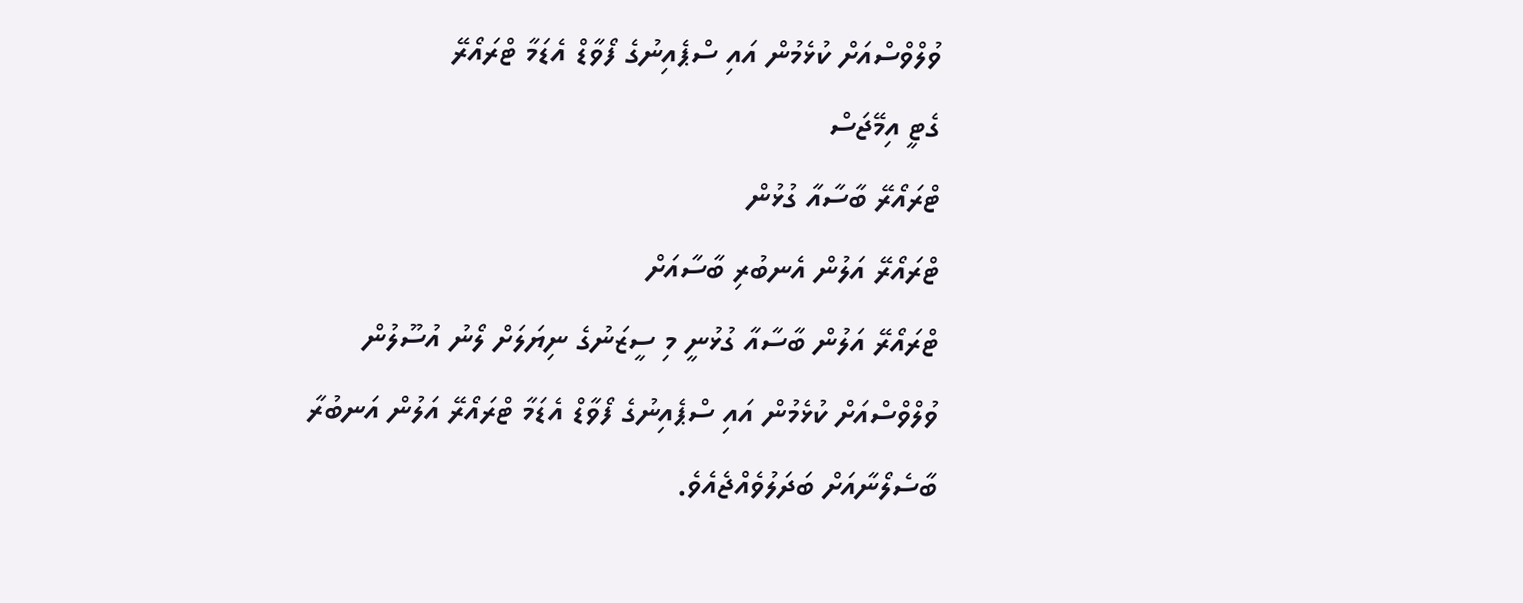ވުލްވްސްއަށް ކުޅެމުން އައި ސްޕެއިނުގެ ފޯވާޑް އެޑަމާ ޓްރައޯރޭ
ގެޓީ އިމޭޖަސް
ޓްރައޯރޭ ބާސާއާ ގުޅުން
ޓްރައޯރޭ އަލުން އެނބުރި ބާސާއަށް
ޓްރައޯރޭ އަލުން ބާސާއާ ގުޅުނީ މި ސީޒަނުގެ ނިޔަލަށް ލޯނު އުސޫލުން
ވުލްވްސްއަށް ކުޅެމުން އައި ސްޕެއިނުގެ ފޯވާޑް އެޑަމާ ޓްރައޯރޭ އަލުން އަނބުރާ ބާސެލޯނާއަށް ބަދަލުވެއްޖެއެވެ.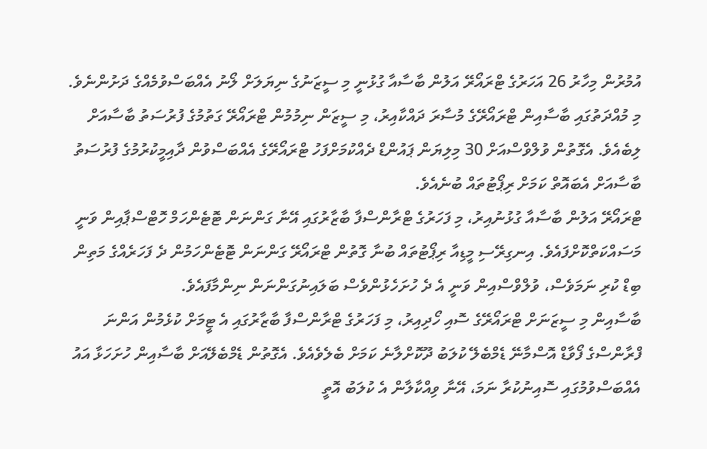އުމުރުން މިހާރު 26 އަހަރުގެ ޓްރައޯރޭ އަލުން ބާސާއާ ގުޅުނީ މި ސީޒަނުގެ ނިޔަލަށް ލޯނު އެއްބަސްވުމެއްގެ ދަށުންނެވެ. މި މުއްދަތުގައި ބާސާއިން ޓްރައޯރޭގެ މުސާރަ ދައްކާއިރު، މި ސީޒަން ނިމުމުން ޓްރައޯރޭ ގަތުމުގެ ފުރުސަތު ބާސާއަށް ލިބެއެވެ. އެގޮތުން ވުލްވްސްއަށް 30 މިލިޔަން ޕައުންޑް ދެއްކުމަށްފަހު ޓްރައޯރޭގެ އެއްބަސްވުން ދާއިމީކުރުމުގެ ފުރުސަތު ބާސާއަށް އެބައޮތް ކަމަށް ރިޕޯޓުތައް ބުނެއެވެ.
ޓްރައޯރޭ އަލުން ބާސާއާ ގުޅުނުއިރު، މި ފަހަރުގެ ޓްރާންސްފާ ބާޒާރުގައި އޭނާ ގަންނަން ޓޮޓެންހަމް ހޮޓްސްޕާއިން ވަނީ މަސައްކަތްކޮށްފައެވެ. އިނގިރޭސި މީޑިއާ ރިޕޯޓުތައް ބުނާ ގޮތުން ޓްރައޯރޭ ގަންނަން ޓޮޓެންހަމުން ދެ ފަހަރެއްގެ މަތިން ބިޑް ކުރި ނަމަވެސް، ވުލްވްސްއިން ވަނީ އެ ދެ ހުށަހެޅުންވެސް ބަލައިނުގަންނަން ނިންމާފައެވެ.
ބާސާއިން މި ސީޒަނަށް ޓްރައޯރޭގެ ސޮއި ހޯދިއިރު، މި ފަހަރުގެ ޓްރާންސްފާ ބާޒާރުގައި އެ ޓީމަށް ކުޅެމުން އަންނަ ފްރާންސްގެ ފޯވާޑް އޮސްމާނޭ ޑެމްބެލޭ ކުލަބު ދޫކޮށްލާނެ ކަމަށް ބެލެވެއެވެ. އެގޮތުން ޑެމްބެލޭއަށް ބާސާއިން ހުށަހަޅާ އައު އެއްބަސްވުމުގައި ސޮއިނުކުރާ ނަމަ، އޭނާ ވިއްކާލާން އެ ކުލަބު އޮތީ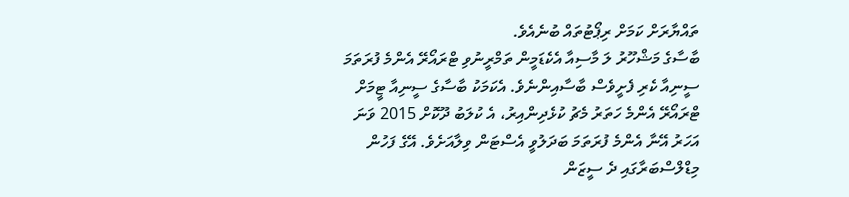ތައްޔާރަށް ކަމަށް ރިޕޯޓުތައް ބުނެއެވެ.
ބާސާގެ މަޝްހޫރު ލަ މާސިއާ އެކެޑަމީން ތަމްރީނުވި ޓްރައޯރޭ އެންމެ ފުރަތަމަ ސީނިއާ ކެރި ފެށީވެސް ބާސާއިންނެވެ. އެކަމަކު ބާސާގެ ސީނިއާ ޓީމަށް ޓްރައޯރޭ އެންމެ ހަތަރު މެޗު ކުޅެދިންއިރު، އެ ކުލަބު ދޫކޮށް 2015 ވަނަ އަހަރު އޭނާ އެންމެ ފުރަތަމަ ބަދަލުވީ އެސްޓަން ވިލާއަށެވެ. އޭގެ ފަހުން މިޑްލްސްބަރާގައި ދެ ސީޒަން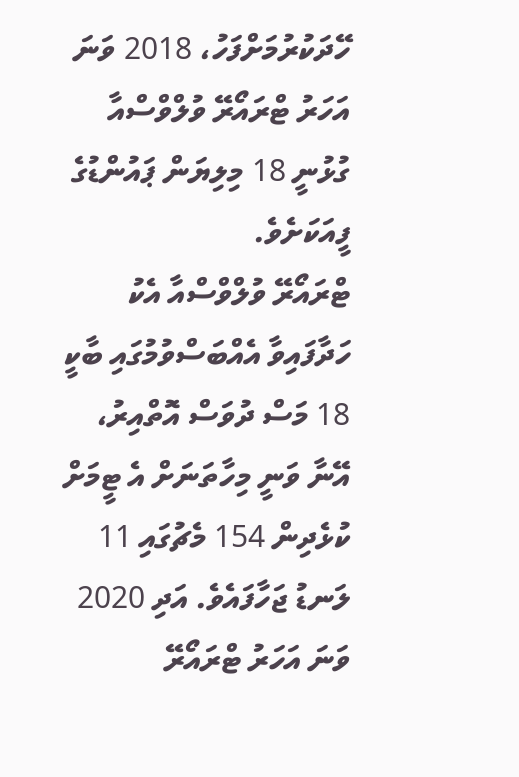ހޭދަކުރުމަށްފަހު، 2018 ވަނަ އަހަރު ޓްރައޯރޭ ވުލްވްސްއާ ގުޅުނީ 18 މިލިޔަން ޕައުންޑުގެ ފީއަކަށެވެ.
ޓްރައޯރޭ ވުލްވްސްއާ އެކު ހަދާފައިވާ އެއްބަސްވުމުގައި ބާކީ 18 މަސް ދުވަސް އޮތްއިރު، އޭނާ ވަނީ މިހާތަނަށް އެ ޓީމަށް ކުޅެދިން 154 މެޗުގައި 11 ލަނޑު ޖަހާފައެވެ. އަދި 2020 ވަނަ އަހަރު ޓްރައޯރޭ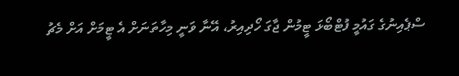ސްޕެއިނުގެ ގައުމީ ފުޓްބޯޅަ ޓީމުން ޖާގަ ހޯދިއިރު، އޭނާ ވަނީ މިހާތަނަށް އެ ޓީމަށް އަށް މެޗު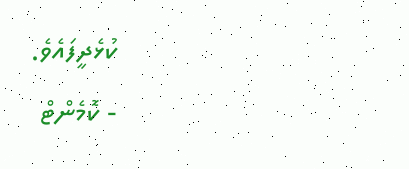ކުޅެދީފައެވެ.
- ކޮމެންޓް